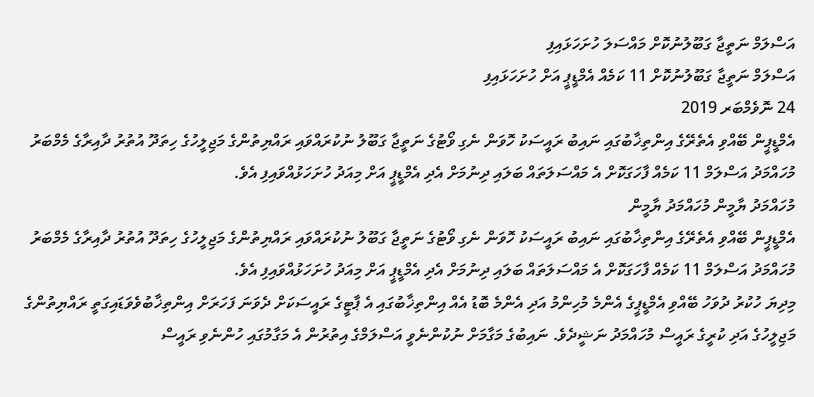އަސްލަމް ނަތީޖާ ގަބޫލުނުކޮށް މައްސަލަ ހުށަހަޅައިފި
އަސްލަމް ނަތީޖާ ގަބޫލުނުކޮށް 11 ކަމެއް އެމްޑީޕީ އަށް ހުށަހަޅައިފި
24 ނޮވެމްބަރ 2019
އެމްޑީޕީން ބޭއްވި އެތެރޭގެ އިންތިޚާބުގައި ނައިބު ރައީސަކު ހޮވަން ނެގި ވޯޓުގެ ނަތީޖާ ގަބޫލު ނުކުރައްވައި ރައްޔިތުންގެ މަޖިލީހުގެ ހިތަދޫ އުތުރު ދާއިރާގެ މެމްބަރު މުހައްމަދު އަސްލަމް 11 ކަމެއް ފާހަގަކޮށް އެ މައްސަލަތައް ބަލައި ދިނުމަށް އެދި އެމްޑީޕީ އަށް މިއަދު ހުށަހަޅުއްވައިފި އެވެ.
މުހައްމަދު ޔާމީން މުހައްމަދު ޔާމީން
އެމްޑީޕީން ބޭއްވި އެތެރޭގެ އިންތިޚާބުގައި ނައިބު ރައީސަކު ހޮވަން ނެގި ވޯޓުގެ ނަތީޖާ ގަބޫލު ނުކުރައްވައި ރައްޔިތުންގެ މަޖިލީހުގެ ހިތަދޫ އުތުރު ދާއިރާގެ މެމްބަރު މުހައްމަދު އަސްލަމް 11 ކަމެއް ފާހަގަކޮށް އެ މައްސަލަތައް ބަލައި ދިނުމަށް އެދި އެމްޑީޕީ އަށް މިއަދު ހުށަހަޅުއްވައިފި އެވެ.
މިދިޔަ ހުކުރު ދުވަހު ބޭއްވި އެމްޑީޕީގެ އެންމެ މުހިންމު އަދި އެންމެ ބޮޑު އެއް އިންތިޚާބުގައި އެ ޕާޓީގެ ރައީސަކަށް ދެވަނަ ފަހަރަށް އިންތިޚާބުވެވަޑައިގަތީ ރައްޔިތުންގެ މަޖިލީހުގެ އަދި ކުރީގެ ރައީސް މުހައްމަދު ނަޝީދެވެ. ނައިބުގެ މަގާމަށް ނުކުންނެވީ އަސްލަމްގެ އިތުރުން އެ މަގާމުގައި ހުންނެވި ރައީސް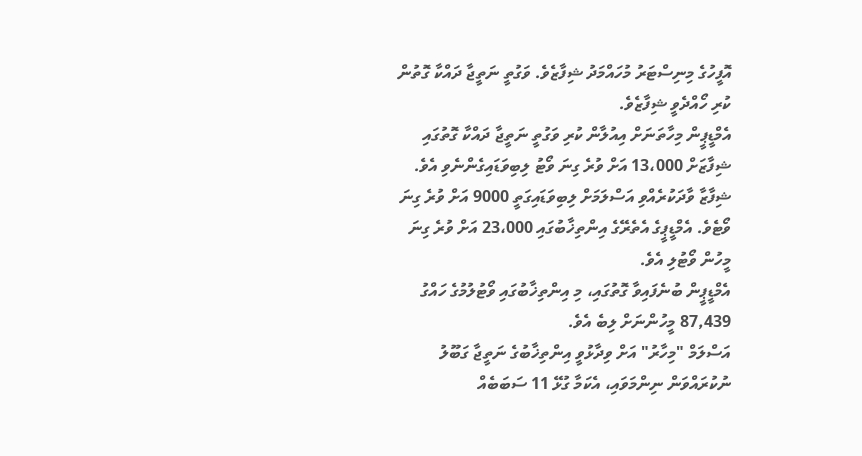އޮފީހުގެ މިނިސްޓަރު މުހައްމަދު ޝިފާޒެވެ. ވަގުތީ ނަތީޖާ ދައްކާ ގޮތުން ކުރި ހޯއްދެވީ ޝިފާޒެވެ.
އެމްޑީޕީން މިހާތަނަށް އިއުލާން ކުރި ވަގުތީ ނަތީޖާ ދައްކާ ގޮތުގައި ޝިފާޒަށް 13،000 އަށް ވުރެ ގިނަ ވޯޓު ލިބިވަޑައިގެންނެވި އެވެ. ޝިފާޒާ ވާދަކުރެއްވި އަސްލަމަށް ލިބިވަޑައިގަތީ 9000 އަށް ވުރެ ގިނަ ވޯޓެވެ. އެމްޑީޕީގެ އެތެރޭގެ އިންތިޚާބުގައި 23،000 އަށް ވުރެ ގިނަ މީހުން ވޯޓުލި އެވެ.
އެމްޑީޕީން ބުނެފައިވާ ގޮތުގައި، މި އިންތިޚާބުގައި ވޯޓުލުމުގެ ހައްގު 87,439 މީހުންނަށް ލިބެ އެވެ.
އަސްލަމް "މިހާރު" އަށް ވިދާޅުވީ އިންތިޚާބުގެ ނަތީޖާ ގަބޫލު ނުކުރައްވަން ނިންމަވައި، އެކަމާ ގުޅޭ 11 ސަބަބެއް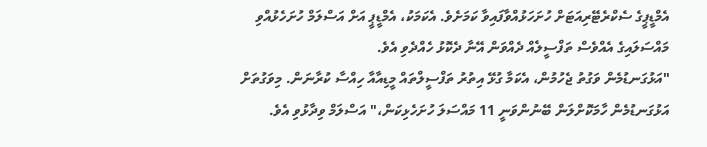އެމްޑީޕީގެ ސެކްރެޓޭރިއަޓަށް ހުށަހަޅުއްވާފައިވާ ކަމަށެވެ. އެކަމަކު، އެމްޑީޕީ އަށް އަސްލަމް ހުށަހެޅުއްވި މައްސަލައިގެ އެއްވެސް ތަފްސީލެއް ދެއްވަން އޭނާ ދެކޮޅު ހެއްދެވި އެވެ.
"އަޅުގަނޑުމެން ވަގުތު ޖެހުމުން، އެކަމާ ގުޅޭ އިތުރު ތަފްސީލްތައް މީޑިއާއާ ހިއްސާ ކުރާނަން. މިވަގުތަށް އަޅުގަނޑުމެން ހާމަކޮށްލަން ބޭނުންވަނީ 11 މައްސަލަ ހުށަހެޅިކަން،" އަސްލަމް ވިދާޅުވި އެވެ.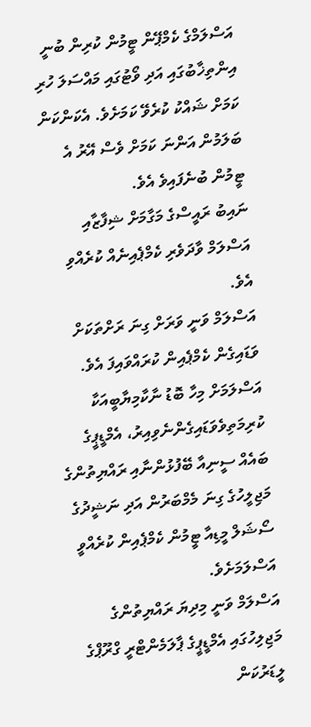އަސްލަމްގެ ކެމްޕޭން ޓީމުން ކުރިން ބުނީ އިންތިޚާބުގައި އަދި ވޯޓުގައި މައްސަލަ ހުރި ކަމަށް ޝައްކު ކުރެވޭ ކަމަށެވެ. އެކަންކަން ބަލަމުން އަންނަ ކަމަށް ވެސް އޭރު އެ ޓީމުން ބުނެފައިވެ އެވެ.
ނައިބު ރައީސްގެ މަގާމަށް ޝިފާޒާއި އަސްލަމް ވާދަވެރި ކެމްޕެއިނެއް ކުރެއްވި އެވެ.
އަސްލަމް ވަނީ ވަރަށް ގިނަ ރަށްތަކަށް ވަޑައިގެން ކެމްޕެއިން ކުރައްވައިފަ އެވެ. އަސްލަމަށް މިހާ ބޮޑު ނާކާމިޔާބީއަކާ ކުރިމަތިވެވަޑައިގެންނެވިއިރު، އެމްޑީޕީގެ ބައެއް ސީނިއާ ބޭފުޅުންނާއި ރައްޔިތުންގެ މަޖިލީހުގެ ގިނަ މެމްބަރުން އަދި ނަޝީދުގެ ސޯޝަލް މީޑިއާ ޓީމުން ކެމްޕެއިން ކުރެއްވީ އަސްލަމަށެވެ.
އަސްލަމް ވަނީ މިދިޔަ ރައްޔިތުންގެ މަޖިލިހުގައި އެމްޑީޕީގެ ޕާލަމެންޓްރީ ގްރޫޕްގެ ލީޑަރުކަން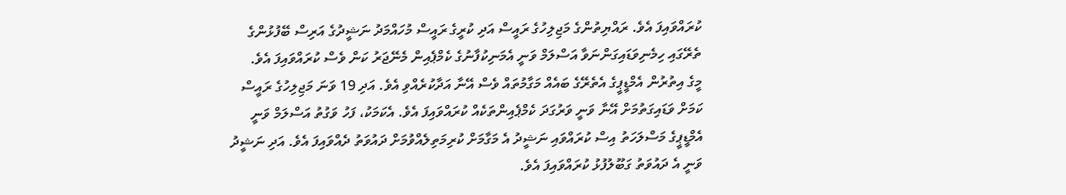ކުރައްވައިފަ އެވެ. ރައްޔިތުންގެ މަޖިލިހުގެ ރައީސް އަދި ކުރީގެ ރައީސް މުހައްމަދު ނަޝީދުގެ އަރިސް ބޭފުޅުންގެ ތެރޭގައި ހިމެނިވަޑައިގަންނަވާ އަސްލަމް ވަނީ އެމަނިކުފާނުގެ ކެމްޕެއިން މެނޭޖަރު ކަން ވެސް ކުރައްވައިފަ އެވެ.
މީގެ އިތުރުން އެމްޑީޕީގެ އެތެރޭގެ ބައެއް މަގާމުތައް ވެސް އޭނާ އަދާކުރެއްވި އެވެ. އަދި 19 ވަނަ މަޖިލިހުގެ ރައީސް ކަމަށް ވަޑައިގަތުމަށް އޭނާ ވަނީ ވަރުގަދަ ކެމްޕެއިންތަކެއް ކުރައްވައިފަ އެވެ. އެކަމަކު، ފަހު ވަގުތު އަސްލަމް ވަނީ އެމްޑީޕީގެ މަސްލަހަތު އިސް ކުރައްވައި ނަޝީދު އެ މަގާމަށް ކުރިމަތިލެއްވުމަށް ދައުވަތު ދެއްވައިފަ އެވެ. އަދި ނަޝީދު ވަނީ އެ ދައުވަތު ގަބޫލުފުޅު ކުރައްވައިފަ އެވެ.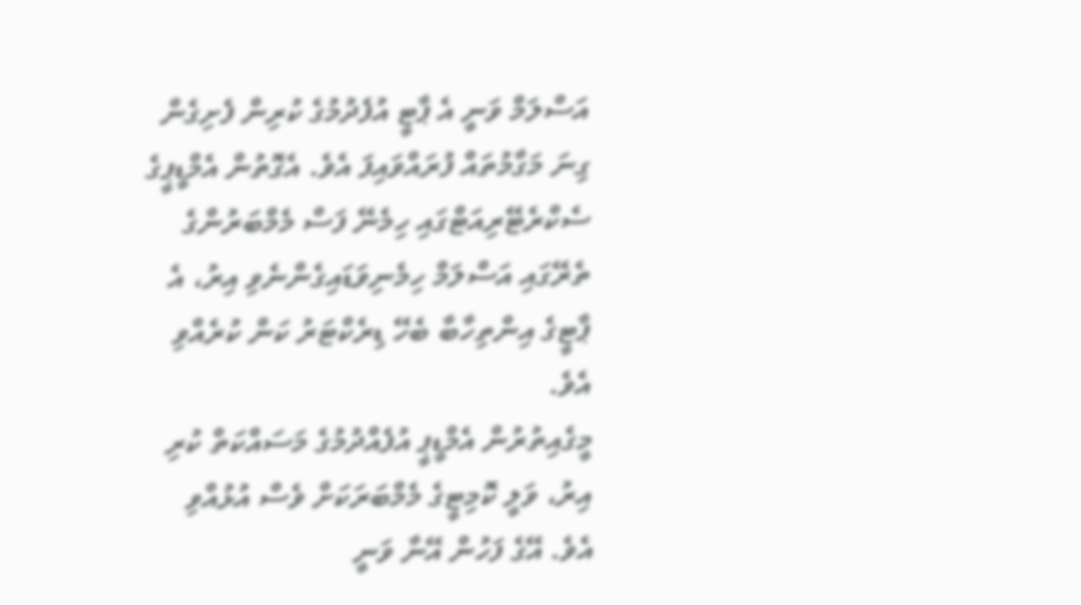އަސްލަމް ވަނީ އެ ޕާޓީ އުފެދުމުގެ ކުރިން ފެށިގެން ގިނަ މަގާމުތައް ފުރައްވައިފަ އެވެ. އެގޮތުން އެމްޑީޕީގެ ސެކްރެޓޭރިއަޓްގައި ހިމެނޭ ފަސް މެމްބަރުންގެ ތެރޭގައި އަސްލަމް ހިމެނިވަޑައިގެންނެވި އިރު، އެ ޕާޓީގެ އިންތިހާބާ ބެހޭ ޑިރެކްޓަރު ކަން ކުރެއްވި އެވެ.
މީގެއިތުރުން އެމްޑީޕީ އުފެއްދުމުގެ މަސައްކަތް ކުރި އިރު، ވަލީ ކޮމިޓީގެ މެމްބަރަކަށް ވެސް އުޅުއްވި އެވެ. އޭގެ ފަހުން އޭނާ ވަނީ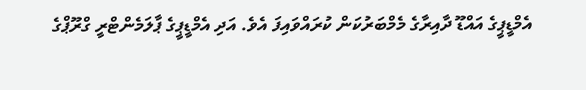އެމްޑީޕީގެ އައްޑޫ ދާއިރާގެ މެމްބަރުކަން ކުރައްވައިފަ އެވެ. އަދި އެމްޑީޕީގެ ޕާލަމެންޓްރީ ގްރޫޕްގެ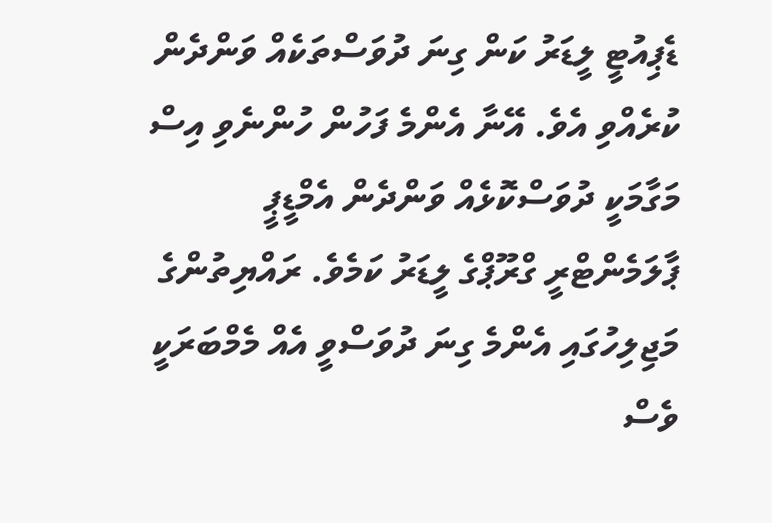ޑެޕިއުޓީ ލީޑަރު ކަން ގިނަ ދުވަސްތަކެއް ވަންދެން ކުރެއްވި އެވެ. އޭނާ އެންމެ ފަހުން ހުންނެވި އިސް މަގާމަކީ ދުވަސްކޮޅެއް ވަންދެން އެމްޑީޕީ ޕާލަމެންޓްރީ ގްރޫޕްގެ ލީޑަރު ކަމެވެ. ރައްޔިތުންގެ މަޖިލިހުގައި އެންމެ ގިނަ ދުވަސްވީ އެއް މެމްބަރަކީ ވެސް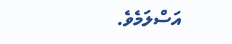އަސްލަމެވެ.